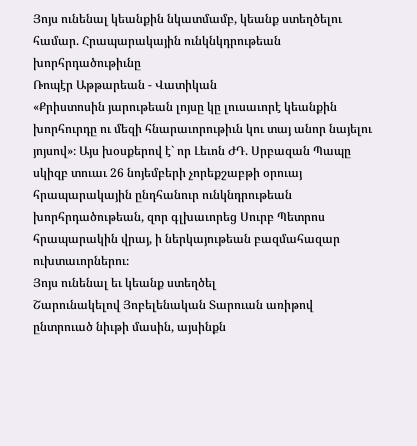Յոյս ունենալ կեանքին նկատմամբ, կեանք ստեղծելու համար. Հրապարակային ունկնկդրութեան խորհրդածութիւնը
Ռոպէր Աթթարեան - Վատիկան
«Քրիստոսին յարութեան լոյսը կը լուսաւորէ կեանքին խորհուրդը ու մեզի հնարաւորութիւն կու տայ անոր նայելու յոյսով»։ Այս խօսքերով է` որ Լեւոն ԺԴ. Սրբազան Պապը սկիզբ տուաւ 26 նոյեմբերի չորեքշաբթի օրուայ հրապարակային ընդհանուր ունկնդրութեան խորհրդածութեան, զոր գլխաւորեց Սուրբ Պետրոս հրապարակին վրայ, ի ներկայութեան բազմահազար ուխտաւորներու։
Յոյս ունենալ եւ կեանք ստեղծել
Շարունակելով Յոբելենական Տարուան առիթով ընտրուած նիւթի մասին, այսինքն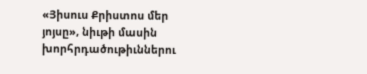«Յիսուս Քրիստոս մեր յոյսը», նիւթի մասին խորհրդածութիւններու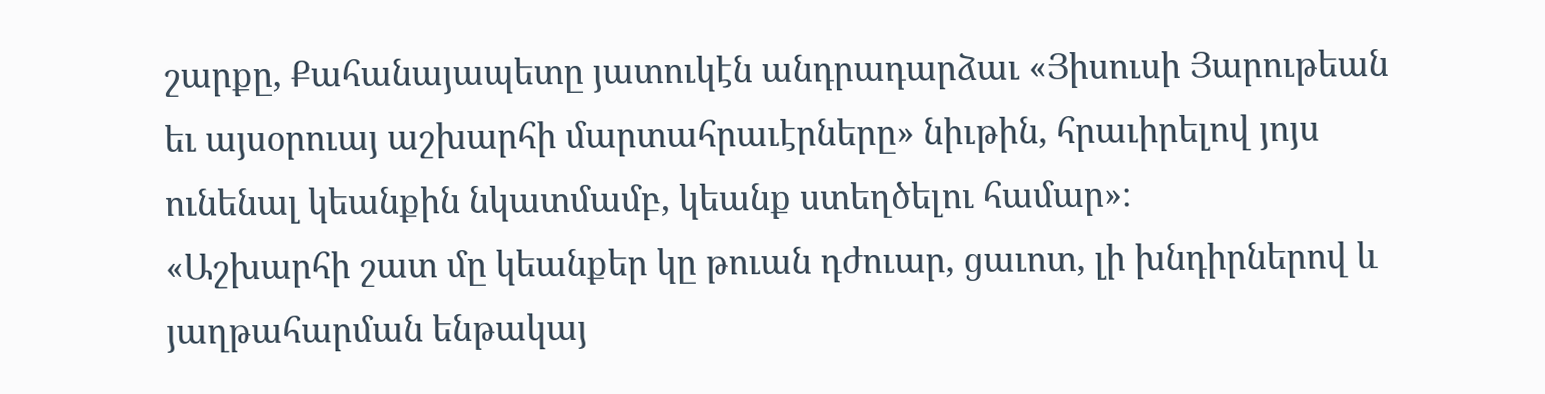շարքը, Քահանայապետը յատուկէն անդրադարձաւ «Յիսուսի Յարութեան եւ այսօրուայ աշխարհի մարտահրաւէրները» նիւթին, հրաւիրելով յոյս ունենալ կեանքին նկատմամբ, կեանք ստեղծելու համար»։
«Աշխարհի շատ մը կեանքեր կը թուան դժուար, ցաւոտ, լի խնդիրներով և յաղթահարման ենթակայ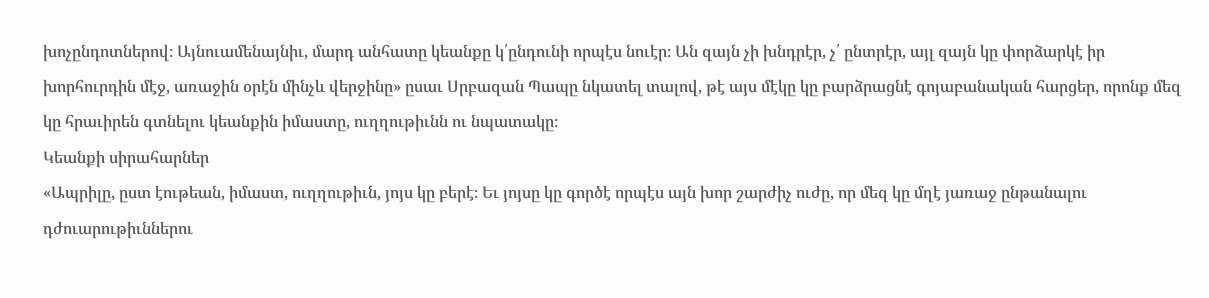խոչընդոտներով։ Այնուամենայնիւ, մարդ անհատը կեանքը կ՛ընդունի որպէս նուէր։ Ան զայն չի խնդրէր, չ՛ ընտրէր, այլ զայն կը փորձարկէ իր խորհուրդին մէջ, առաջին օրէն մինչև վերջինը» ըսաւ Սրբազան Պապը նկատել տալով, թէ այս մէկը կը բարձրացնէ գոյաբանական հարցեր, որոնք մեզ կը հրաւիրեն գտնելու կեանքին իմաստը, ուղղութիւնն ու նպատակը։
Կեանքի սիրահարներ
«Ապրիլը, ըստ էութեան, իմաստ, ուղղութիւն, յոյս կը բերէ։ Եւ յոյսը կը գործէ որպէս այն խոր շարժիչ ուժը, որ մեզ կը մղէ յառաջ ընթանալու դժուարութիւններու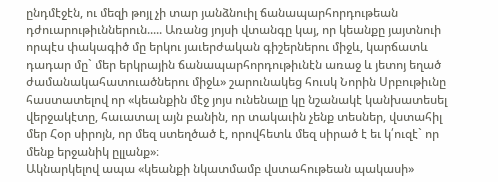ընդմէջէն, ու մեզի թոյլ չի տար յանձնուիլ ճանապարհորդութեան դժուարութիւններուն..... Առանց յոյսի վտանգը կայ, որ կեանքը յայտնուի որպէս փակագիծ մը երկու յաւերժական գիշերներու միջև, կարճատև դադար մը` մեր երկրային ճանապարհորդութիւնէն առաջ և յետոյ եղած ժամանակահատուածներու միջև» շարունակեց հուսկ Նորին Սրբութիւնը հաստատելով որ «կեանքին մէջ յոյս ունենալը կը նշանակէ կանխատեսել վերջակէտը, հաւատալ այն բանին, որ տակաւին չենք տեսներ, վստահիլ մեր Հօր սիրոյն, որ մեզ ստեղծած է, որովհետև մեզ սիրած է եւ կ՛ուզէ` որ մենք երջանիկ ըլլանք»։
Ակնարկելով ապա «կեանքի նկատմամբ վստահութեան պակասի»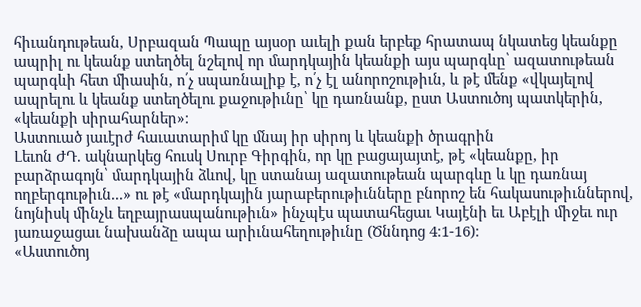հիւանդութեան, Սրբազան Պապը այսօր աւելի քան երբեք հրատապ նկատեց կեանքը ապրիլ ու կեանք ստեղծել նշելով որ մարդկային կեանքի այս պարգևը՝ ազատութեան պարգևի հետ միասին, ո՛չ սպառնալիք է, ո՛չ էլ անորոշութիւն, և թէ մենք «վկայելով ապրելու և կեանք ստեղծելու քաջութիւնը՝ կը դառնանք, ըստ Աստուծոյ պատկերին, «կեանքի սիրահարներ»։
Աստուած յաւէրժ հաւատարիմ կը մնայ իր սիրոյ և կեանքի ծրագրին
Լեւոն ԺԴ. ակնարկեց հուսկ Սուրբ Գիրգին, որ կը բացայայտէ, թէ «կեանքը, իր բարձրագոյն՝ մարդկային ձևով, կը ստանայ ազատութեան պարգևը և կը դառնայ ողբերգութիւն...» ու թէ «մարդկային յարաբերութիւնները բնորոշ են հակասութիւններով, նոյնիսկ մինչև եղբայրասպանութիւն» ինչպէս պատահեցաւ Կայէնի եւ Աբէլի միջեւ ուր յառաջացաւ նախանձը ապա արիւնահեղութիւնը (Ծննդոց 4։1-16)։
«Աստուծոյ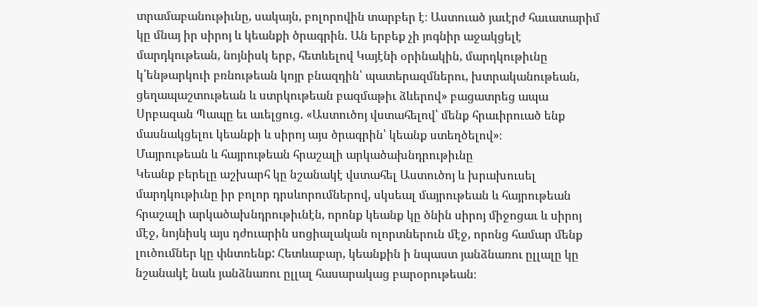տրամաբանութիւնը, սակայն, բոլորովին տարբեր է։ Աստուած յաւէրժ հաւատարիմ կը մնայ իր սիրոյ և կեանքի ծրագրին. Ան երբեք չի յոգնիր աջակցելէ մարդկութեան, նոյնիսկ երբ, հետևելով Կայէնի օրինակին, մարդկութիւնը կ՛ենթարկուի բռնութեան կոյր բնազդին՝ պատերազմներու, խտրականութեան, ցեղապաշտութեան և ստրկութեան բազմաթիւ ձևերով» բացատրեց ապա Սրբազան Պապը եւ աւելցուց. «Աստուծոյ վստահելով՝ մենք հրաւիրուած ենք մասնակցելու կեանքի և սիրոյ այս ծրագրին՝ կեանք ստեղծելով»։
Մայրութեան և հայրութեան հրաշալի արկածախնդրութիւնը
Կեանք բերելը աշխարհ կը նշանակէ վստահել Աստուծոյ և խրախուսել մարդկութիւնը իր բոլոր դրսևորումներով, սկսեալ մայրութեան և հայրութեան հրաշալի արկածախնդրութիւնէն, որոնք կեանք կը ծնին սիրոյ միջոցաւ և սիրոյ մէջ, նոյնիսկ այս դժուարին սոցիալական ոլորտներուն մէջ, որոնց համար մենք լուծումներ կը փնտռենք: Հետևաբար, կեանքին ի նպաստ յանձնառու ըլլալը կը նշանակէ նաև յանձնառու ըլլալ հասարակաց բարօրութեան։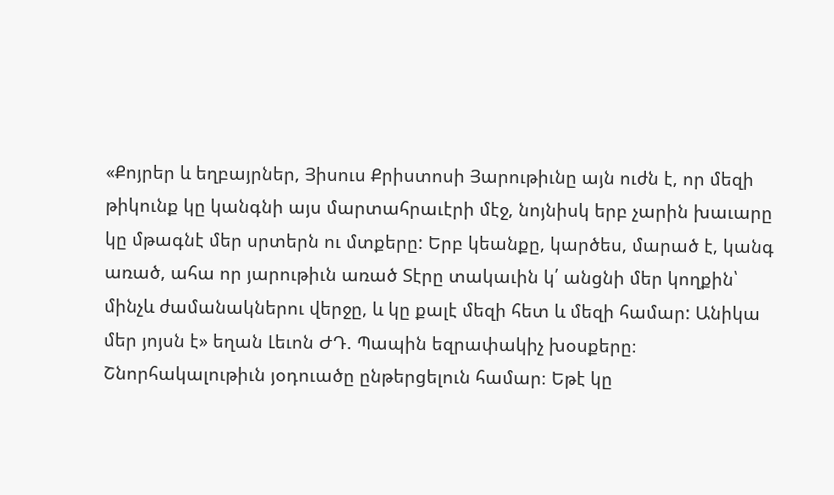«Քոյրեր և եղբայրներ, Յիսուս Քրիստոսի Յարութիւնը այն ուժն է, որ մեզի թիկունք կը կանգնի այս մարտահրաւէրի մէջ, նոյնիսկ երբ չարին խաւարը կը մթագնէ մեր սրտերն ու մտքերը: Երբ կեանքը, կարծես, մարած է, կանգ առած, ահա որ յարութիւն առած Տէրը տակաւին կ՛ անցնի մեր կողքին՝ մինչև ժամանակներու վերջը, և կը քալէ մեզի հետ և մեզի համար: Անիկա մեր յոյսն է» եղան Լեւոն ԺԴ. Պապին եզրափակիչ խօսքերը։
Շնորհակալութիւն յօդուածը ընթերցելուն համար։ Եթէ կը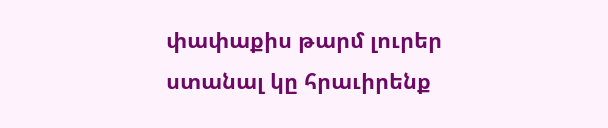փափաքիս թարմ լուրեր ստանալ կը հրաւիրենք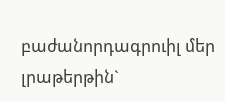բաժանորդագրուիլ մեր լրաթերթին`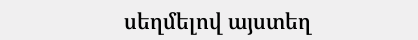սեղմելով այստեղ